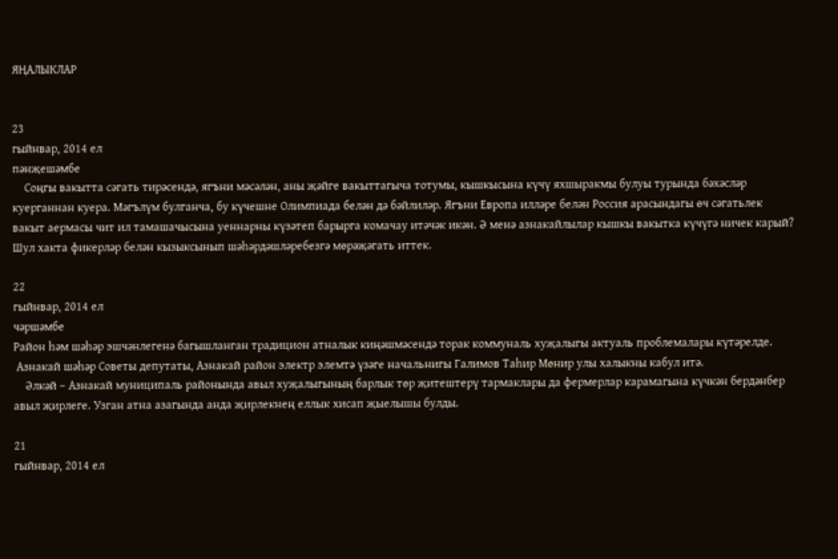ЯҢАЛЫКЛАР


23
гыйнвар, 2014 ел
пәнҗешәмбе
    Соңгы вакытта сәгать тирәсендә, ягъни мәсәлән, аны җәйге вакыттагыча тотумы, кышкысына күчү яхшыракмы булуы турында бәхәсләр куерганнан куера. Мәгълүм булганча, бу күчешне Олимпиада белән дә бәйлиләр. Ягъни Европа илләре белән Россия арасындагы өч сәгатьлек вакыт аермасы чит ил тамашачысына уеннарны күзәтеп барырга комачау итәчәк икән. Ә менә азнакайлылар кышкы вакытка күчүгә ничек карый? Шул хакта фикерләр белән кызыксынып шәһәрдәшләребезгә мөрәҗәгать иттек.

22
гыйнвар, 2014 ел
чәршәмбе
Район һәм шәһәр эшчәнлегенә багышланган традицион атналык киңәшмәсендә торак коммуналь хуҗалыгы актуаль проблемалары күтәрелде.
 Азнакай шәһәр Советы депутаты, Азнакай район электр элемтә үзәге начальнигы Галимов Таһир Мөнир улы халыкны кабул итә.
    Әлкәй – Азнакай муниципаль районында авыл хуҗалыгының барлык төр җитештерү тармаклары да фермерлар карамагына күчкән бердәнбер авыл җирлеге. Узган атна азагында анда җирлекнең еллык хисап җыелышы булды.

21
гыйнвар, 2014 ел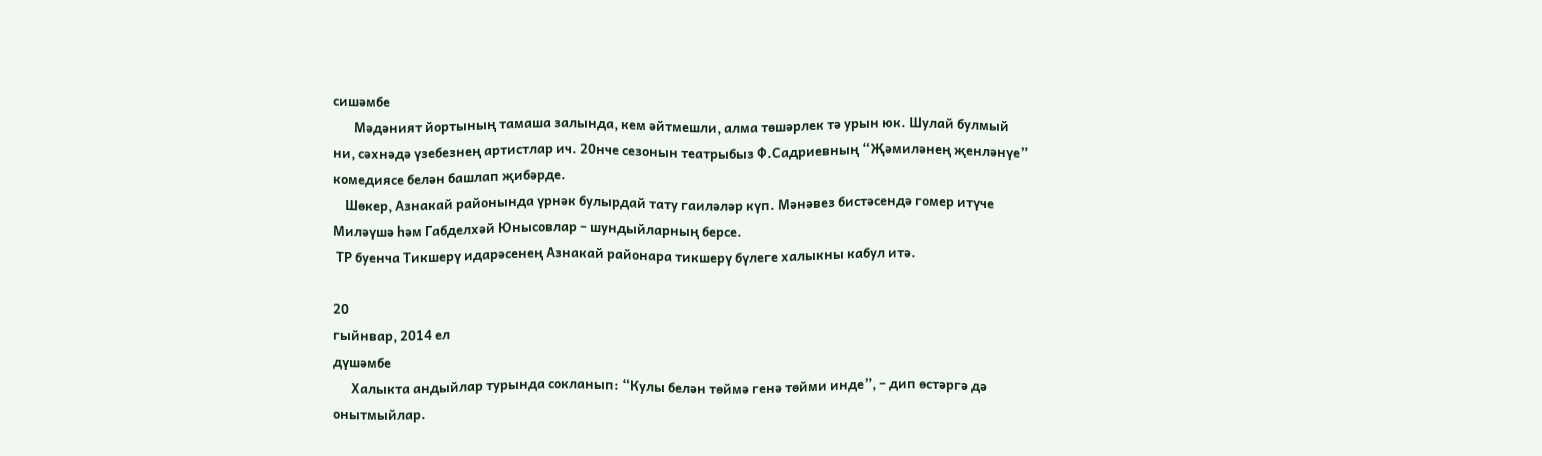сишәмбе
       Мәдәният йортының тамаша залында, кем әйтмешли, алма төшәрлек тә урын юк. Шулай булмый ни, сәхнәдә үзебезнең артистлар ич. 20нче сезонын театрыбыз Ф.Садриевның “Җәмиләнең җенләнүе” комедиясе белән башлап җибәрде.
    Шөкер, Азнакай районында үрнәк булырдай тату гаиләләр күп. Мәнәвез бистәсендә гомер итүче Миләүшә һәм Габделхәй Юнысовлар – шундыйларның берсе.
 ТР буенча Тикшерү идарәсенең Азнакай районара тикшерү бүлеге халыкны кабул итә.

20
гыйнвар, 2014 ел
дүшәмбе
      Халыкта андыйлар турында сокланып: “Кулы белән төймә генә төйми инде”, – дип өстәргә дә онытмыйлар.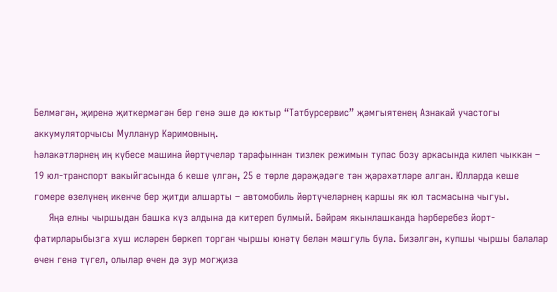Белмәгән, җиренә җиткермәгән бер генә эше дә юктыр “Татбурсервис” җәмгыятенең Азнакай участогы аккумуляторчысы Мулланур Кәримовның.
Һәлакәтләрнең иң күбесе машина йөртүчеләр тарафыннан тизлек режимын тупас бозу аркасында килеп чыккан – 19 юл-транспорт вакыйгасында 6 кеше үлгән, 25 е төрле дәрәҗәдәге тән җәрәхәтләре алган. Юлларда кеше гомере өзелүнең икенче бер җитди алшарты – автомобиль йөртүчеләрнең каршы як юл тасмасына чыгуы.
     Яңа елны чыршыдан башка күз алдына да китереп булмый. Бәйрәм якынлашканда һәрберебез йорт-фатирларыбызга хуш исләрен бөркеп торган чыршы юнәтү белән мәшгуль була. Бизәлгән, купшы чыршы балалар өчен генә түгел, олылар өчен дә зур могҗиза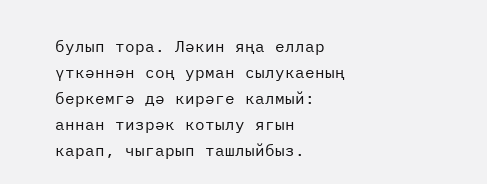булып тора. Ләкин яңа еллар үткәннән соң урман сылукаеның беркемгә дә кирәге калмый: аннан тизрәк котылу ягын карап, чыгарып ташлыйбыз.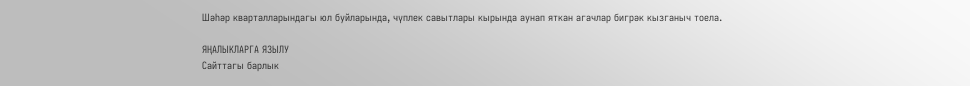Шәһәр кварталларындагы юл буйларында, чүплек савытлары кырында аунап яткан агачлар бигрәк кызганыч тоела.

ЯҢАЛЫКЛАРГА ЯЗЫЛУ
Сайттагы барлык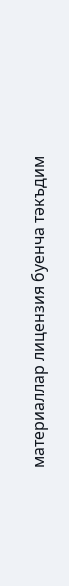материаллар лицензия буенча тәкъдим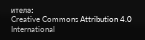ителә:
Creative Commons Attribution 4.0 International